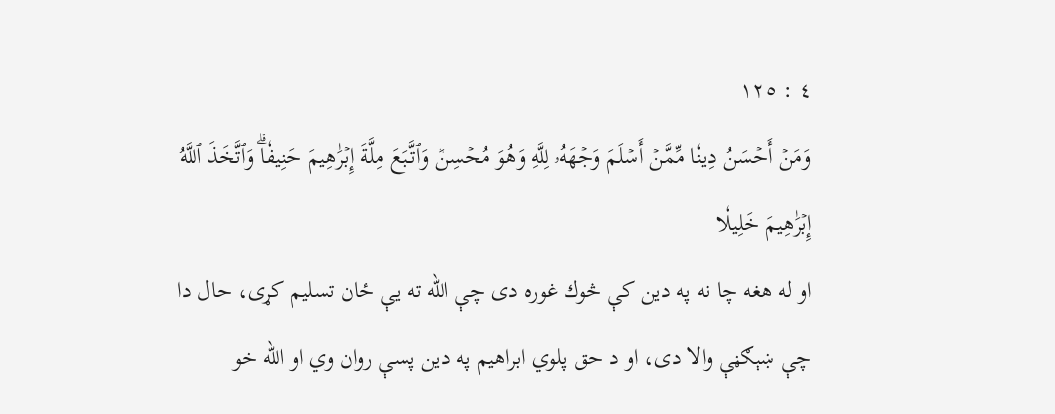٤ : ١٢٥
وَمَنۡ أَحۡسَنُ دِينٗا مِّمَّنۡ أَسۡلَمَ وَجۡهَهُۥ لِلَّهِ وَهُوَ مُحۡسِنٞ وَٱتَّبَعَ مِلَّةَ إِبۡرَٰهِيمَ حَنِيفٗاۗ وَٱتَّخَذَ ٱللَّهُ إِبۡرَٰهِيمَ خَلِيلٗا
او له هغه چا نه په دين كې څوك غوره دى چې الله ته يې ځان تسليم كړى، حال دا چې ښېګڼې والا دی، او د حق پلوي ابراهيم په دين پسې روان وي او الله خو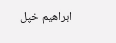ابراهيم خپل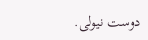دوست نيولى.